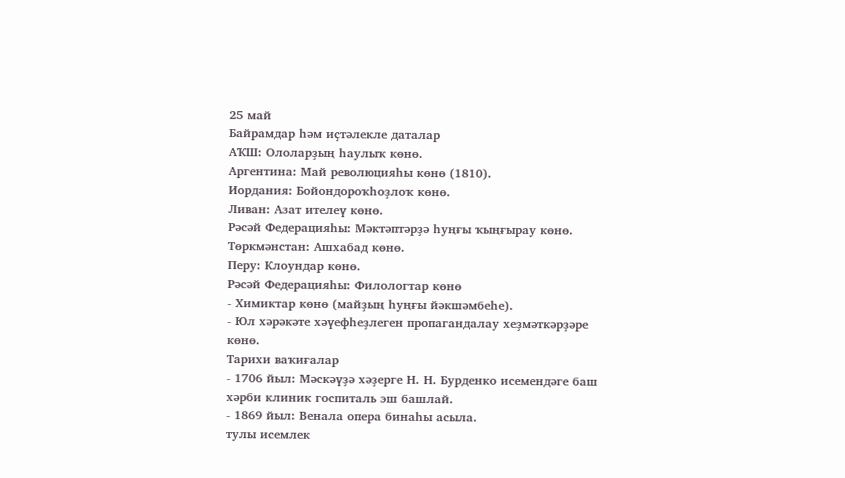25 май
Байрамдар һәм иҫтәлекле даталар
АҠШ: Ололарҙың һаулыҡ көнө.
Аргентина: Май революцияһы көнө (1810).
Иордания: Бойондороҡһоҙлоҡ көнө.
Ливан: Азат ителеү көнө.
Рәсәй Федерацияһы: Мәктәптәрҙә һуңғы ҡыңғырау көнө.
Төркмәнстан: Ашхабад көнө.
Перу: Клоундар көнө.
Рәсәй Федерацияһы: Филологтар көнө
- Химиктар көнө (майҙың һуңғы йәкшәмбеһе).
- Юл хәрәкәте хәүефһеҙлеген пропагандалау хеҙмәткәрҙәре көнө.
Тарихи ваҡиғалар
- 1706 йыл: Мәскәүҙә хәҙерге Н. Н. Бурденко исемендәге баш хәрби клиник госпиталь эш башлай.
- 1869 йыл: Венала опера бинаһы асыла.
тулы исемлек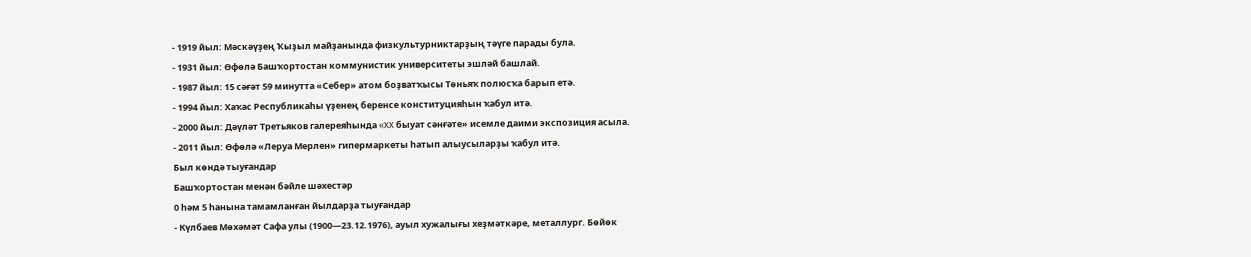- 1919 йыл: Мәскәүҙең Ҡыҙыл майҙанында физкультурниктарҙың тәүге парады була.
- 1931 йыл: Өфөлә Башҡортостан коммунистик университеты эшләй башлай.
- 1987 йыл: 15 сәғәт 59 минутта «Себер» атом боҙватҡысы Төньяҡ полюсҡа барып етә.
- 1994 йыл: Хаҡас Республикаһы үҙенең беренсе конституцияһын ҡабул итә.
- 2000 йыл: Дәүләт Третьяков галереяһында «XX быуат сәнғәте» исемле даими экспозиция асыла.
- 2011 йыл: Өфөлә «Леруа Мерлен» гипермаркеты һатып алыусыларҙы ҡабул итә.
Был көндә тыуғандар
Башҡортостан менән бәйле шәхестәр
0 һәм 5 һанына тамамланған йылдарҙа тыуғандар
- Күлбаев Мөхәмәт Сафа улы (1900—23.12.1976), ауыл хужалығы хеҙмәткәре, металлург. Бөйөк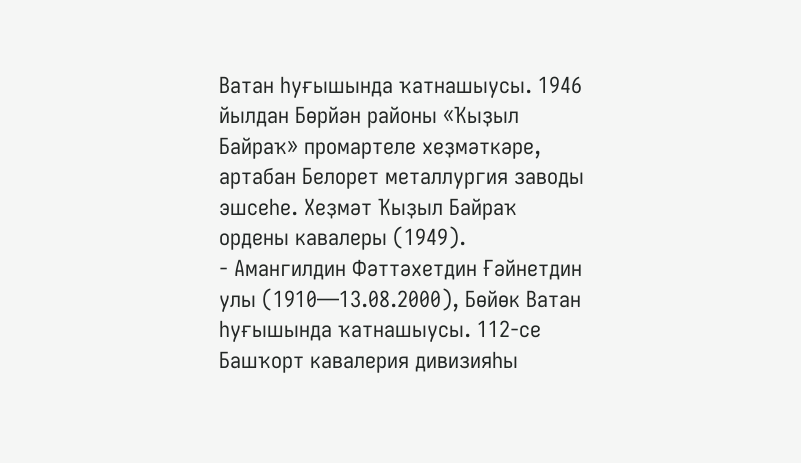Ватан һуғышында ҡатнашыусы. 1946 йылдан Бөрйән районы «Ҡыҙыл Байраҡ» промартеле хеҙмәткәре, артабан Белорет металлургия заводы эшсеһе. Хеҙмәт Ҡыҙыл Байраҡ ордены кавалеры (1949).
- Амангилдин Фәттәхетдин Ғәйнетдин улы (1910—13.08.2000), Бөйөк Ватан һуғышында ҡатнашыусы. 112-се Башҡорт кавалерия дивизияһы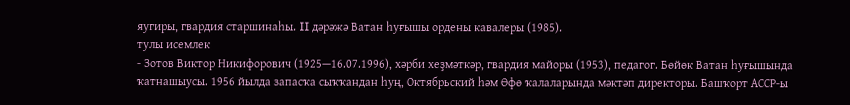яугиры, гвардия старшинаһы. II дәрәжә Ватан һуғышы ордены кавалеры (1985).
тулы исемлек
- Зотов Виктор Никифорович (1925—16.07.1996), хәрби хеҙмәткәр, гвардия майоры (1953), педагог. Бөйөк Ватан һуғышында ҡатнашыусы. 1956 йылда запасҡа сыҡҡандан һуң, Октябрьский һәм Өфө ҡалаларында мәктәп директоры. Башҡорт АССР-ы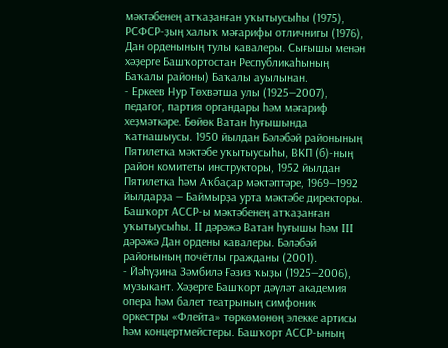мәктәбенең атҡаҙанған уҡытыусыһы (1975), РСФСР-ҙың халыҡ мәғарифы отличнигы (1976), Дан орденының тулы кавалеры. Сығышы менән хәҙерге Башҡортостан Республикаһының Баҡалы районы) Баҡалы ауылынан.
- Еркеев Нур Төхвәтша улы (1925—2007), педагог, партия органдары һәм мәғариф хеҙмәткәре. Бөйөк Ватан һуғышында ҡатнашыусы. 1950 йылдан Бәләбәй районының Пятилетка мәктәбе уҡытыусыһы, ВКП (б)-ның район комитеты инструкторы, 1952 йылдан Пятилетка һәм Аҡбаҫар мәктәптәре, 1969—1992 йылдарҙа — Баймырҙа урта мәктәбе директоры. Башҡорт АССР-ы мәктәбенең атҡаҙанған уҡытыусыһы. II дәрәжә Ватан һуғышы һәм III дәрәжә Дан ордены кавалеры. Бәләбәй районының почётлы гражданы (2001).
- Йәһүҙина Зәмбилә Ғәзиз ҡыҙы (1925—2006), музыкант. Хәҙерге Башҡорт дәүләт академия опера һәм балет театрының симфоник оркестры «Флейта» төркөмөнөң элекке артисы һәм концертмейстеры. Башҡорт АССР-ының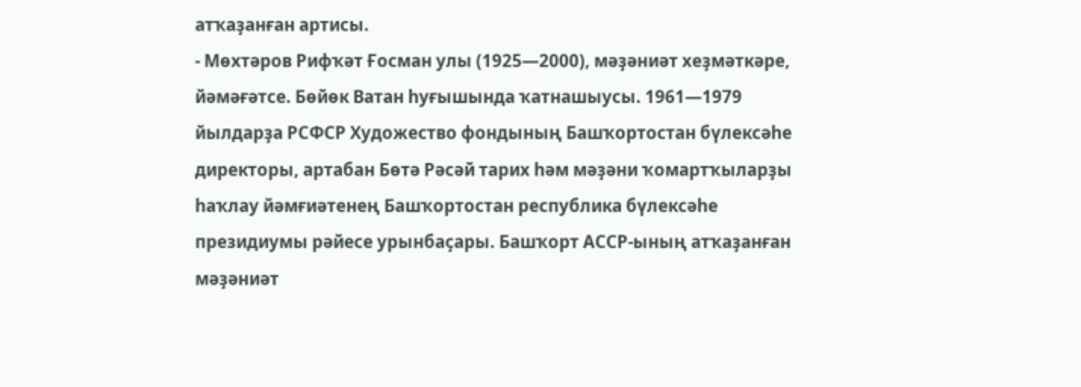атҡаҙанған артисы.
- Мөхтәров Рифҡәт Ғосман улы (1925—2000), мәҙәниәт хеҙмәткәре, йәмәғәтсе. Бөйөк Ватан һуғышында ҡатнашыусы. 1961—1979 йылдарҙа РСФСР Художество фондының Башҡортостан бүлексәһе директоры, артабан Бөтә Рәсәй тарих һәм мәҙәни ҡомартҡыларҙы һаҡлау йәмғиәтенең Башҡортостан республика бүлексәһе президиумы рәйесе урынбаҫары. Башҡорт АССР-ының атҡаҙанған мәҙәниәт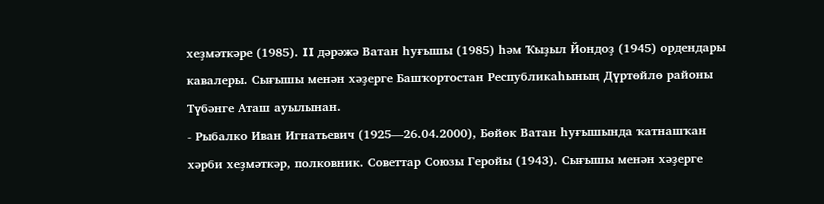хеҙмәткәре (1985). II дәрәжә Ватан һуғышы (1985) һәм Ҡыҙыл Йондоҙ (1945) ордендары кавалеры. Сығышы менән хәҙерге Башҡортостан Республикаһының Дүртөйлө районы Түбәнге Аташ ауылынан.
- Рыбалко Иван Игнатьевич (1925—26.04.2000), Бөйөк Ватан һуғышында ҡатнашҡан хәрби хеҙмәткәр, полковник. Советтар Союзы Геройы (1943). Сығышы менән хәҙерге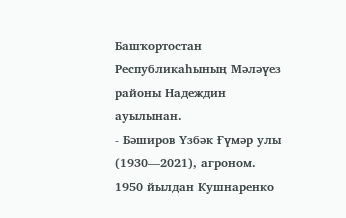Башҡортостан Республикаһының Мәләүез районы Надеждин ауылынан.
- Бәширов Үзбәк Ғүмәр улы (1930—2021), агроном. 1950 йылдан Кушнаренко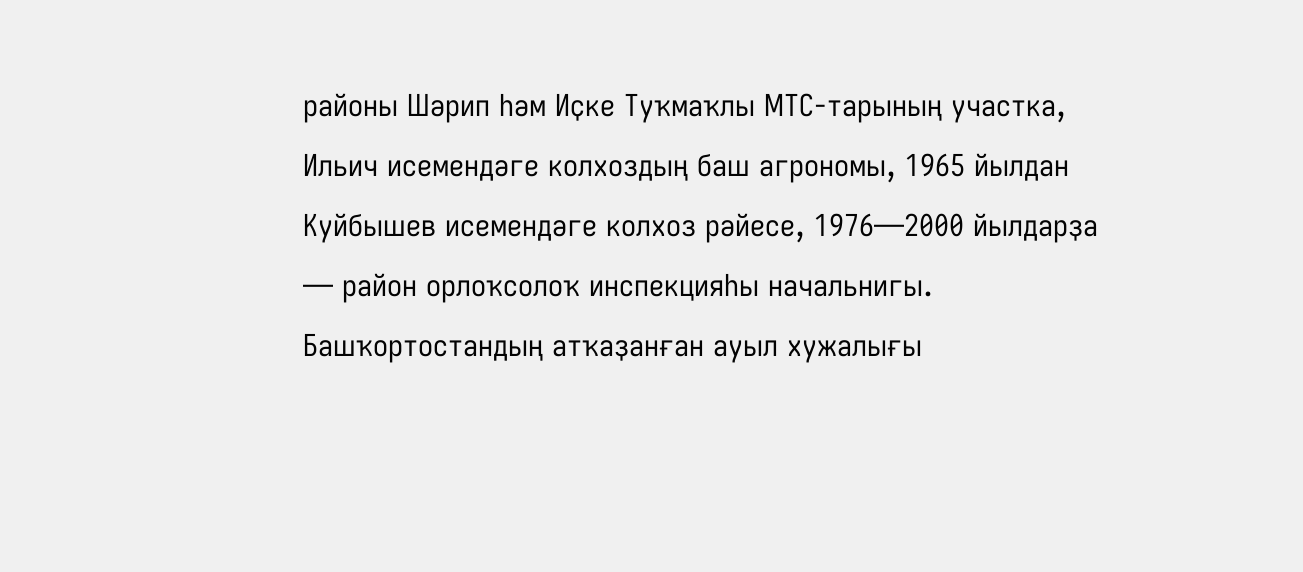районы Шәрип һәм Иҫке Туҡмаҡлы МТС-тарының участка, Ильич исемендәге колхоздың баш агрономы, 1965 йылдан Куйбышев исемендәге колхоз рәйесе, 1976—2000 йылдарҙа — район орлоҡсолоҡ инспекцияһы начальнигы. Башҡортостандың атҡаҙанған ауыл хужалығы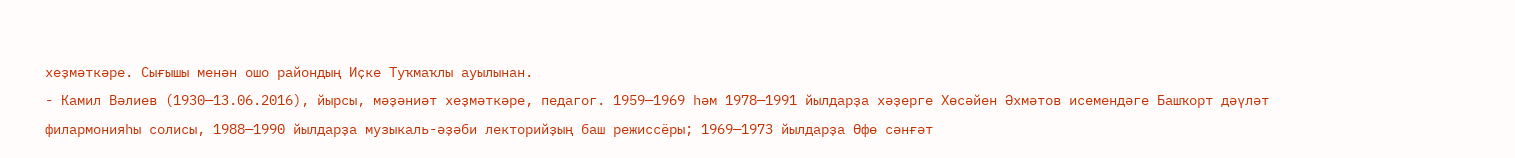хеҙмәткәре. Сығышы менән ошо райондың Иҫке Туҡмаҡлы ауылынан.
- Камил Вәлиев (1930—13.06.2016), йырсы, мәҙәниәт хеҙмәткәре, педагог. 1959—1969 һәм 1978—1991 йылдарҙа хәҙерге Хөсәйен Әхмәтов исемендәге Башҡорт дәүләт филармонияһы солисы, 1988—1990 йылдарҙа музыкаль-әҙәби лекторийҙың баш режиссёры; 1969—1973 йылдарҙа Өфө сәнғәт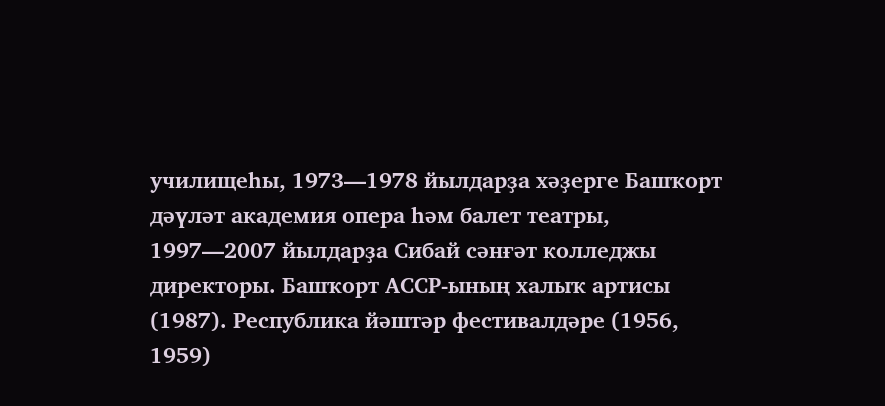училищеһы, 1973—1978 йылдарҙа хәҙерге Башҡорт дәүләт академия опера һәм балет театры, 1997—2007 йылдарҙа Сибай сәнғәт колледжы директоры. Башҡорт АССР-ының халыҡ артисы (1987). Республика йәштәр фестивалдәре (1956, 1959)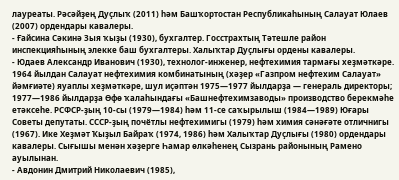лауреаты. Рәсәйҙең Дуҫлыҡ (2011) һәм Башҡортостан Республикаһының Салауат Юлаев (2007) ордендары кавалеры.
- Ғайсина Сәкинә Зыя ҡыҙы (1930), бухгалтер. Госстрахтың Тәтешле район инспекцияһының элекке баш бухгалтеры. Халыҡтар Дуҫлығы ордены кавалеры.
- Юдаев Александр Иванович (1930), технолог-инженер, нефтехимия тармағы хеҙмәткәре. 1964 йылдан Салауат нефтехимия комбинатының (хәҙер «Газпром нефтехим Салауат» йәмғиәте) яуаплы хеҙмәткәре, шул иҫәптән 1975—1977 йылдарҙа — генераль директоры; 1977—1986 йылдарҙа Өфө ҡалаһындағы «Башнефтехимзаводы» производство берекмәһе етәксеһе. РСФСР-ҙың 10-сы (1979—1984) һәм 11-се саҡырылыш (1984—1989) Юғары Советы депутаты. СССР-ҙың почётлы нефтехимигы (1979) һәм химия сәнәғәте отличнигы (1967). Ике Хеҙмәт Ҡыҙыл Байраҡ (1974, 1986) һәм Халыҡтар Дуҫлығы (1980) ордендары кавалеры. Сығышы менән хәҙерге Һамар өлкәһенең Сызрань районының Рамено ауылынан.
- Авдонин Дмитрий Николаевич (1985),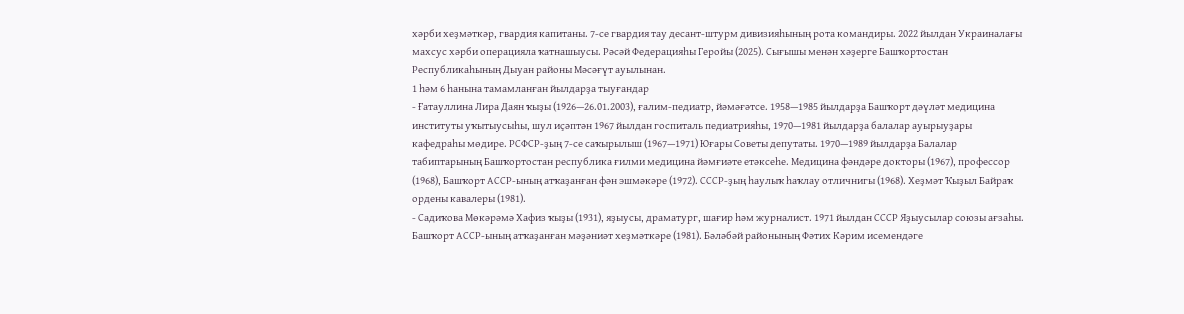хәрби хеҙмәткәр, гвардия капитаны. 7-се гвардия тау десант-штурм дивизияһының рота командиры. 2022 йылдан Украиналағы махсус хәрби операцияла ҡатнашыусы. Рәсәй Федерацияһы Геройы (2025). Сығышы менән хәҙерге Башҡортостан Республикаһының Дыуан районы Мәсәғүт ауылынан.
1 һәм 6 һанына тамамланған йылдарҙа тыуғандар
- Ғатауллина Лира Даян ҡыҙы (1926—26.01.2003), ғалим-педиатр, йәмәғәтсе. 1958—1985 йылдарҙа Башҡорт дәүләт медицина институты уҡытыусыһы, шул иҫәптән 1967 йылдан госпиталь педиатрияһы, 1970—1981 йылдарҙа балалар ауырыуҙары кафедраһы мөдире. РСФСР-ҙың 7-се саҡырылыш (1967—1971) Юғары Советы депутаты. 1970—1989 йылдарҙа Балалар табиптарының Башҡортостан республика ғилми медицина йәмғиәте етәксеһе. Медицина фәндәре докторы (1967), профессор (1968), Башҡорт АССР-ының атҡаҙанған фән эшмәкәре (1972). СССР‑ҙың һаулыҡ һаҡлау отличнигы (1968). Хеҙмәт Ҡыҙыл Байраҡ ордены кавалеры (1981).
- Садиҡова Мөкәрәмә Хафиз ҡыҙы (1931), яҙыусы, драматург, шағир һәм журналист. 1971 йылдан СССР Яҙыусылар союзы ағзаһы. Башҡорт АССР-ының атҡаҙанған мәҙәниәт хеҙмәткәре (1981). Бәләбәй районының Фәтих Кәрим исемендәге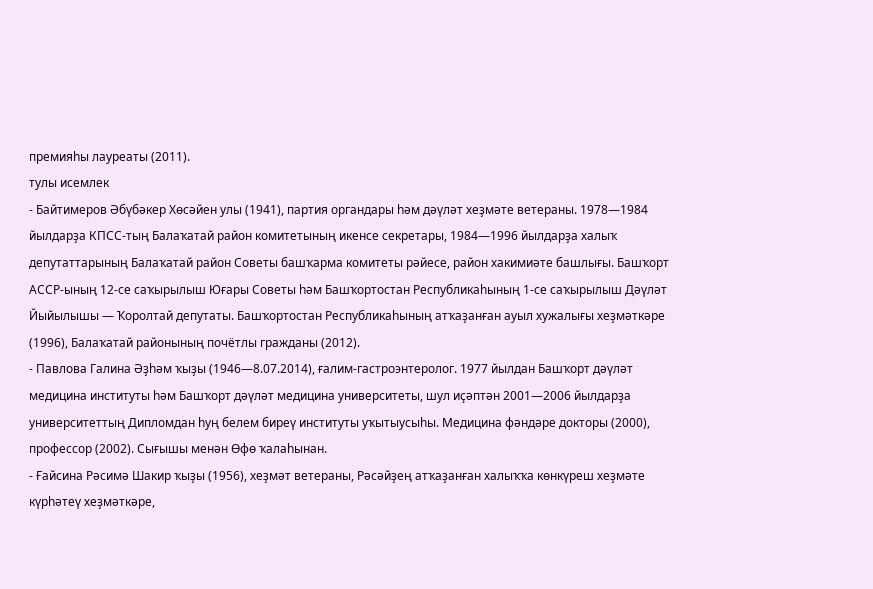премияһы лауреаты (2011).
тулы исемлек
- Байтимеров Әбүбәкер Хөсәйен улы (1941), партия органдары һәм дәүләт хеҙмәте ветераны. 1978—1984 йылдарҙа КПСС-тың Балаҡатай район комитетының икенсе секретары, 1984—1996 йылдарҙа халыҡ депутаттарының Балаҡатай район Советы башҡарма комитеты рәйесе, район хакимиәте башлығы. Башҡорт АССР-ының 12-се саҡырылыш Юғары Советы һәм Башҡортостан Республикаһының 1-се саҡырылыш Дәүләт Йыйылышы — Ҡоролтай депутаты. Башҡортостан Республикаһының атҡаҙанған ауыл хужалығы хеҙмәткәре (1996), Балаҡатай районының почётлы гражданы (2012).
- Павлова Галина Әҙһәм ҡыҙы (1946—8.07.2014), ғалим-гастроэнтеролог. 1977 йылдан Башҡорт дәүләт медицина институты һәм Башҡорт дәүләт медицина университеты, шул иҫәптән 2001—2006 йылдарҙа университеттың Дипломдан һуң белем биреү институты уҡытыусыһы. Медицина фәндәре докторы (2000), профессор (2002). Сығышы менән Өфө ҡалаһынан.
- Ғайсина Рәсимә Шакир ҡыҙы (1956), хеҙмәт ветераны, Рәсәйҙең атҡаҙанған халыҡҡа көнкүреш хеҙмәте күрһәтеү хеҙмәткәре,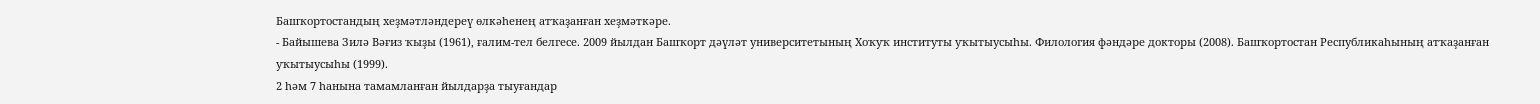Башҡортостандың хеҙмәтләндереү өлкәһенең атҡаҙанған хеҙмәткәре.
- Байышева Зилә Вәғиз ҡыҙы (1961), ғалим-тел белгесе. 2009 йылдан Башҡорт дәүләт университетының Хоҡуҡ институты уҡытыусыһы. Филология фәндәре докторы (2008). Башҡортостан Республикаһының атҡаҙанған уҡытыусыһы (1999).
2 һәм 7 һанына тамамланған йылдарҙа тыуғандар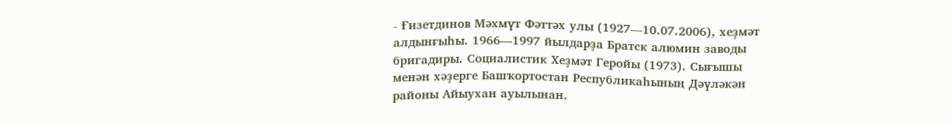- Ғизетдинов Мәхмүт Фәттәх улы (1927—10.07.2006), хеҙмәт алдынғыһы. 1966—1997 йылдарҙа Братск алюмин заводы бригадиры. Социалистик Хеҙмәт Геройы (1973). Сығышы менән хәҙерге Башҡортостан Республикаһының Дәүләкән районы Айыухан ауылынан.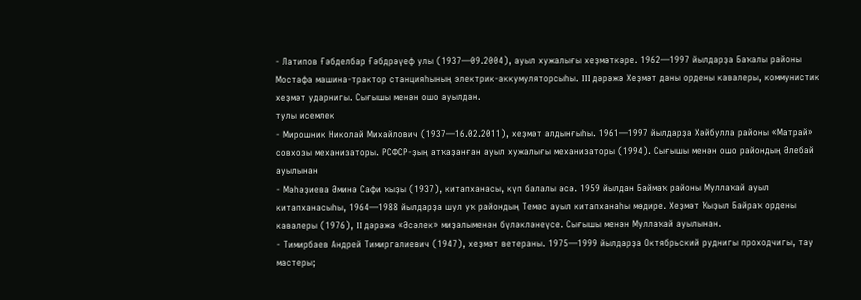- Латипов Ғәбделбар Ғәбдрәүеф улы (1937—09.2004), ауыл хужалығы хеҙмәткәре. 1962—1997 йылдарҙа Баҡалы районы Мостафа машина-трактор станцияһының электрик-аккумуляторсыһы. III дәрәжә Хеҙмәт даны ордены кавалеры, коммунистик хеҙмәт ударнигы. Сығышы менән ошо ауылдан.
тулы исемлек
- Мирошник Николай Михайлович (1937—16.02.2011), хеҙмәт алдынғыһы. 1961—1997 йылдарҙа Хәйбулла районы «Матрай» совхозы механизаторы. РСФСР-ҙың атҡаҙанған ауыл хужалығы механизаторы (1994). Сығышы менән ошо райондың Әлебай ауылынан
- Мәһәҙиева Әминә Сафи ҡыҙы (1937), китапханасы, күп балалы әсә. 1959 йылдан Баймаҡ районы Муллаҡай ауыл китапханасыһы, 1964—1988 йылдарҙа шул уҡ райондың Темәс ауыл китапханаһы мөдире. Хеҙмәт Ҡыҙыл Байраҡ ордены кавалеры (1976), II дәрәжә «Әсәлек» миҙалыменән бүләкләнеүсе. Сығышы менән Муллаҡай ауылынан.
- Тимирбаев Андрей Тимиргалиевич (1947), хеҙмәт ветераны. 1975—1999 йылдарҙа Октябрьский руднигы проходчигы, тау мастеры;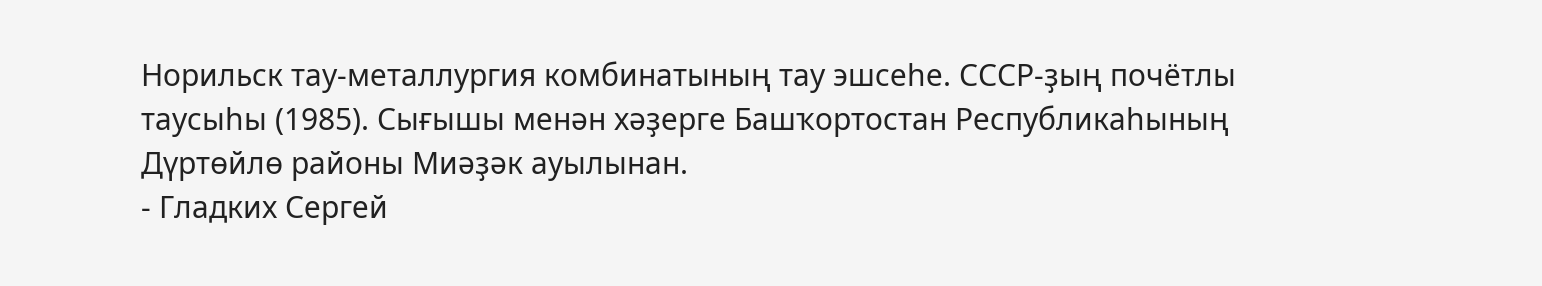Норильск тау-металлургия комбинатының тау эшсеһе. СССР-ҙың почётлы таусыһы (1985). Сығышы менән хәҙерге Башҡортостан Республикаһының Дүртөйлө районы Миәҙәк ауылынан.
- Гладких Сергей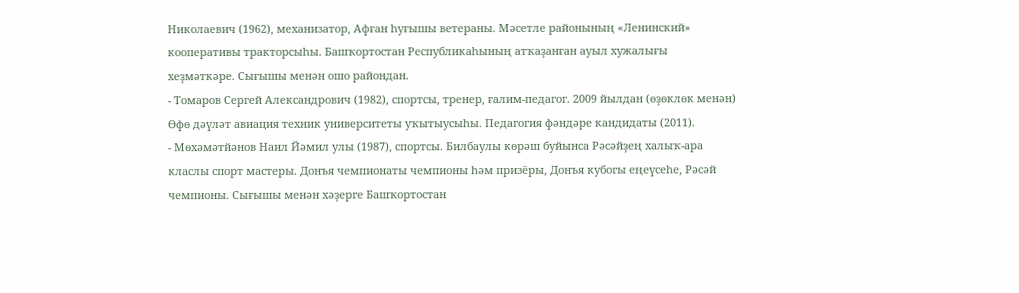Николаевич (1962), механизатор, Афған һуғышы ветераны. Мәсетле районының «Ленинский» кооперативы тракторсыһы. Башҡортостан Республикаһының атҡаҙанған ауыл хужалығы хеҙмәткәре. Сығышы менән ошо райондан.
- Томаров Сергей Александрович (1982), спортсы, тренер, ғалим-педагог. 2009 йылдан (өҙөклөк менән) Өфө дәүләт авиация техник университеты уҡытыусыһы. Педагогия фәндәре кандидаты (2011).
- Мөхәмәтйәнов Наил Йәмил улы (1987), спортсы. Билбаулы көрәш буйынса Рәсәйҙең халыҡ-ара класлы спорт мастеры. Донъя чемпионаты чемпионы һәм призёры, Донъя кубогы еңеүсеһе, Рәсәй чемпионы. Сығышы менән хәҙерге Башҡортостан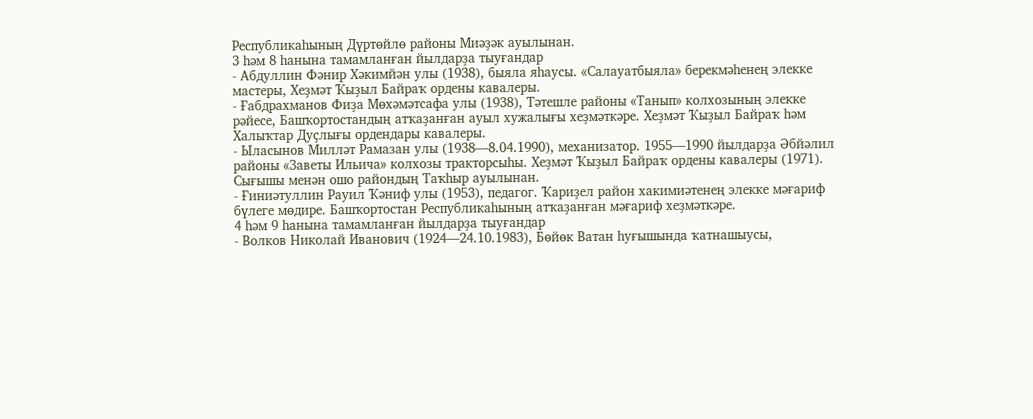Республикаһының Дүртөйлө районы Миәҙәк ауылынан.
3 һәм 8 һанына тамамланған йылдарҙа тыуғандар
- Абдуллин Фәнир Хәкимйән улы (1938), быяла яһаусы. «Салауатбыяла» берекмәһенең элекке мастеры, Хеҙмәт Ҡыҙыл Байраҡ ордены кавалеры.
- Ғабдрахманов Фиҙа Мөхәмәтсафа улы (1938), Тәтешле районы «Танып» колхозының элекке рәйесе, Башҡортостандың атҡаҙанған ауыл хужалығы хеҙмәткәре. Хеҙмәт Ҡыҙыл Байраҡ һәм Халыҡтар Дуҫлығы ордендары кавалеры.
- Ыласынов Милләт Рамазан улы (1938—8.04.1990), механизатор. 1955—1990 йылдарҙа Әбйәлил районы «Заветы Ильича» колхозы тракторсыһы. Хеҙмәт Ҡыҙыл Байраҡ ордены кавалеры (1971). Сығышы менән ошо райондың Таҡһыр ауылынан.
- Ғиниәтуллин Рауил Ҡәниф улы (1953), педагог. Ҡариҙел район хакимиәтенең элекке мәғариф бүлеге мөдире. Башҡортостан Республикаһының атҡаҙанған мәғариф хеҙмәткәре.
4 һәм 9 һанына тамамланған йылдарҙа тыуғандар
- Волков Николай Иванович (1924—24.10.1983), Бөйөк Ватан һуғышында ҡатнашыусы,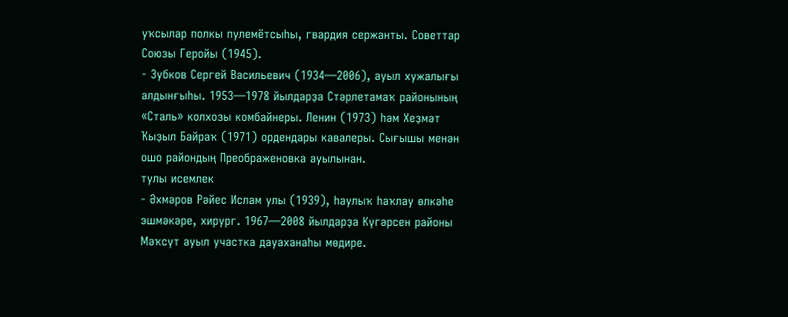уҡсылар полкы пулемётсыһы, гвардия сержанты. Советтар Союзы Геройы (1945).
- Зубков Сергей Васильевич (1934—2006), ауыл хужалығы алдынғыһы. 1953—1978 йылдарҙа Стәрлетамаҡ районының «Сталь» колхозы комбайнеры. Ленин (1973) һәм Хеҙмәт Ҡыҙыл Байраҡ (1971) ордендары кавалеры. Сығышы менән ошо райондың Преображеновка ауылынан.
тулы исемлек
- Әхмәров Рәйес Ислам улы (1939), һаулыҡ һаҡлау өлкәһе эшмәкәре, хирург. 1967—2008 йылдарҙа Күгәрсен районы Мәҡсүт ауыл участка дауаханаһы мөдире.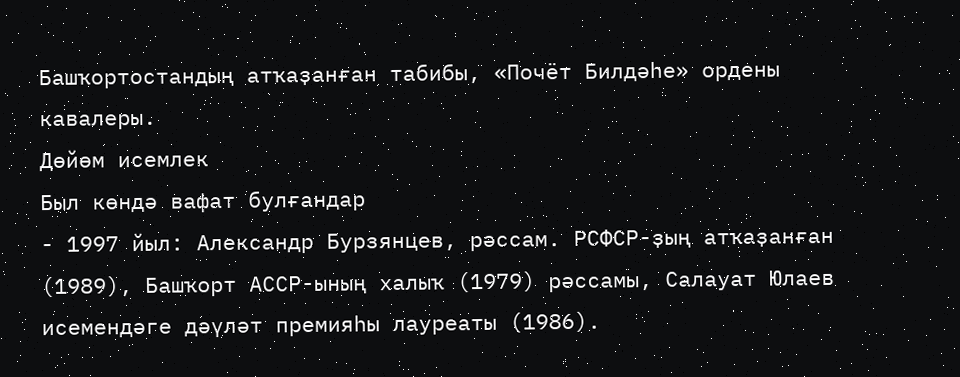Башҡортостандың атҡаҙанған табибы, «Почёт Билдәһе» ордены кавалеры.
Дөйөм исемлек
Был көндә вафат булғандар
- 1997 йыл: Александр Бурзянцев, рәссам. РСФСР-ҙың атҡаҙанған (1989), Башҡорт АССР-ының халыҡ (1979) рәссамы, Салауат Юлаев исемендәге дәүләт премияһы лауреаты (1986).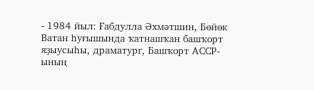- 1984 йыл: Ғабдулла Әхмәтшин, Бөйөк Ватан һуғышында ҡатнашҡан башҡорт яҙыусыһы, драматург, Башҡорт АССР-ының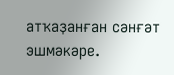атҡаҙанған сәнғәт эшмәкәре.